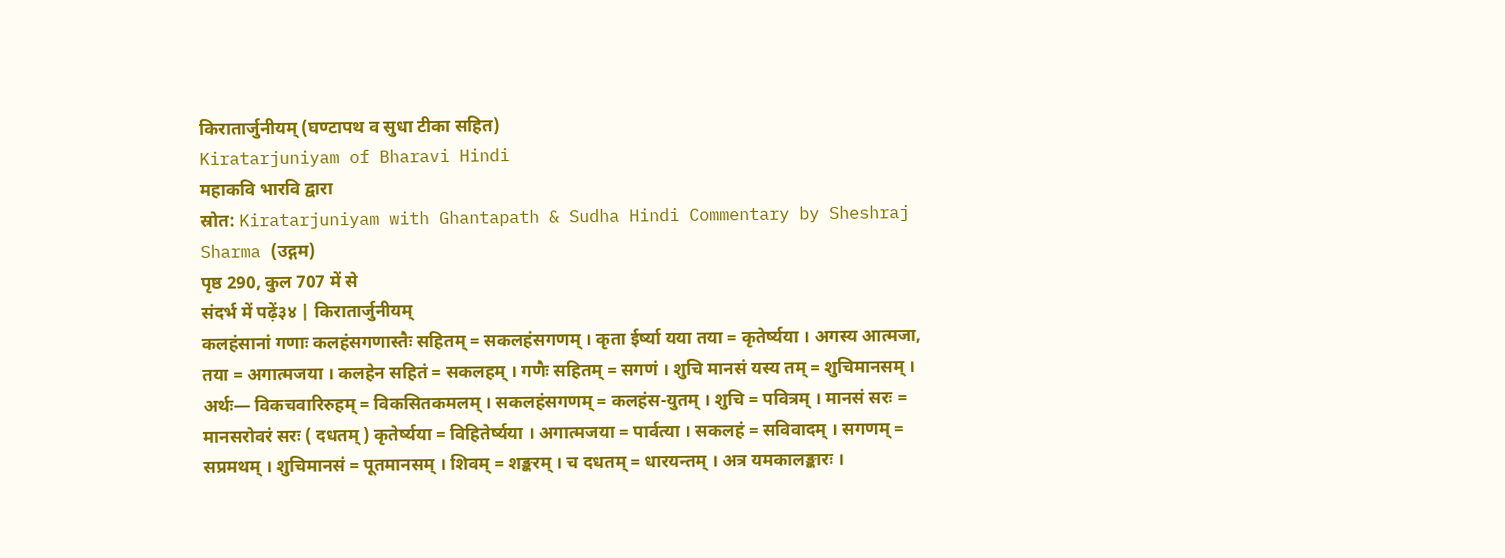किरातार्जुनीयम् (घण्टापथ व सुधा टीका सहित)
Kiratarjuniyam of Bharavi Hindi
महाकवि भारवि द्वारा
स्रोत: Kiratarjuniyam with Ghantapath & Sudha Hindi Commentary by Sheshraj Sharma (उद्गम)
पृष्ठ 290, कुल 707 में से
संदर्भ में पढ़ें३४ | किरातार्जुनीयम्
कलहंसानां गणाः कलहंसगणास्तैः सहितम् = सकलहंसगणम् । कृता ईर्ष्या यया तया = कृतेर्ष्यया । अगस्य आत्मजा, तया = अगात्मजया । कलहेन सहितं = सकलहम् । गणैः सहितम् = सगणं । शुचि मानसं यस्य तम् = शुचिमानसम् ।
अर्थः— विकचवारिरुहम् = विकसितकमलम् । सकलहंसगणम् = कलहंस-युतम् । शुचि = पवित्रम् । मानसं सरः = मानसरोवरं सरः ( दधतम् ) कृतेर्ष्यया = विहितेर्ष्यया । अगात्मजया = पार्वत्या । सकलहं = सविवादम् । सगणम् = सप्रमथम् । शुचिमानसं = पूतमानसम् । शिवम् = शङ्करम् । च दधतम् = धारयन्तम् । अत्र यमकालङ्कारः ।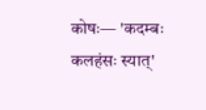कोषः— 'कदम्बः कलहंसः स्यात्'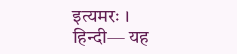इत्यमरः ।
हिन्दी— यह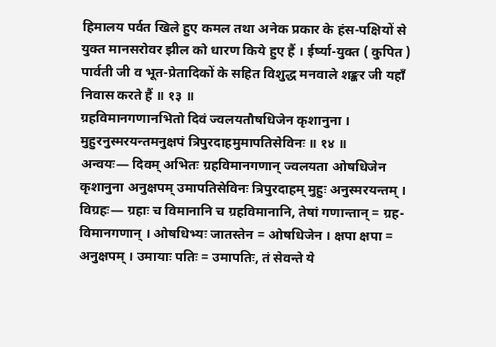हिमालय पर्वत खिले हुए कमल तथा अनेक प्रकार के हंस-पक्षियों से युक्त मानसरोवर झील को धारण किये हुए हैं । ईर्ष्या-युक्त ( कुपित ) पार्वती जी व भूत-प्रेतादिकों के सहित विशुद्ध मनवाले शङ्कर जी यहाँ निवास करते हैं ॥ १३ ॥
ग्रहविमानगणानभितो दिवं ज्वलयतौषधिजेन कृशानुना ।
मुहुरनुस्मरयन्तमनुक्षपं त्रिपुरदाहमुमापतिसेविनः ॥ १४ ॥
अन्वयः— दिवम् अभितः ग्रहविमानगणान् ज्वलयता ओषधिजेन कृशानुना अनुक्षपम् उमापतिसेविनः त्रिपुरदाहम् मुहुः अनुस्मरयन्तम् ।
विग्रहः— ग्रहाः च विमानानि च ग्रहविमानानि, तेषां गणान्तान् = ग्रह-विमानगणान् । ओषधिभ्यः जातस्तेन = ओषधिजेन । क्षपा क्षपा = अनुक्षपम् । उमायाः पतिः = उमापतिः, तं सेवन्ते ये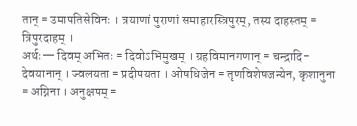तान् = उमापतिसेविनः । त्रयाणां पुराणां समाहारस्त्रिपुरम्, तस्य दाहस्तम् = त्रिपुरदाहम् ।
अर्थः— दिवम् अभितः = दिवोऽभिमुखम् । ग्रहविमानगणान् = चन्द्रादि-देवयानान् । ज्वलयता = प्रदीपयता । ओषधिजेन = तृणविशेषजन्येन, कृशानुना = अग्निना । अनुक्षपम् =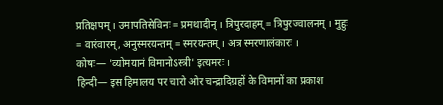प्रतिक्षपम् । उमापतिसेविनः = प्रमथादीन् । त्रिपुरदाहम् = त्रिपुरज्वालनम् । मुहुः = वारंवारम्, अनुस्मरयन्तम् = स्मरयन्तम् । अत्र स्मरणालंकारः ।
कोषः— 'व्योमयानं विमानोऽस्त्री' इत्यमरः ।
हिन्दी— इस हिमालय पर चारो ओर चन्द्रादिग्रहों के विमानों का प्रकाश